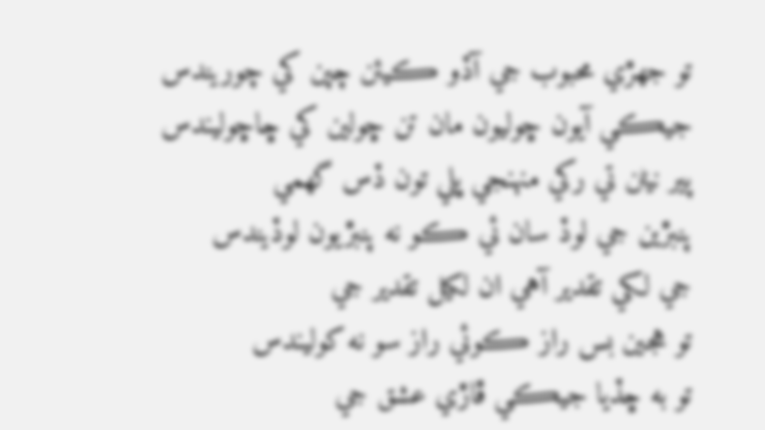تو جهڙي محبوب جي آڏو ڪيئن چپن کي چوريندس
جيڪي آيون ڇوليون مان تن ڇولين کي ڇاڇوليندس
پير نيڻن تي رکي منهنجي ڀلي تون ڏس گهمي
پنبڙين جي لوڏ سان ئي ڪو نه پنبڙيون لوڏيندس
جي لکي تقدير آهي ان لکيل تقدير جي
تو هجين بس راز ڪوئي راز سو نه کوليندس
تو به ڇڏيا جيڪي ڦاڙي عشق جي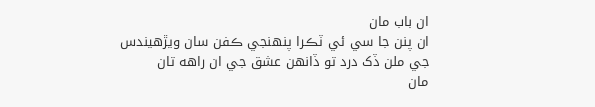ان باب مان
ان پنن جا سي ئي ٽڪرا پنهنجي ڪفن سان ويڙهيندس
جي ملن ڏک درد تو ڏانهن عشق جي ان راهه تان
مان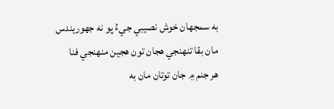به سمجهان خوش نصيبي جيءُ پو نه جهوريندس
مان بقا تنهنجي هجان تون هجين منهنجي فنا
هر جنم ۾ جان توتان مان به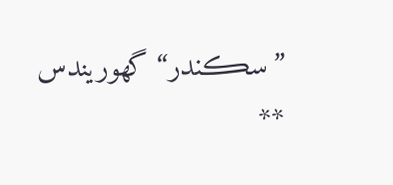”سڪندر“ گهوريندس
**